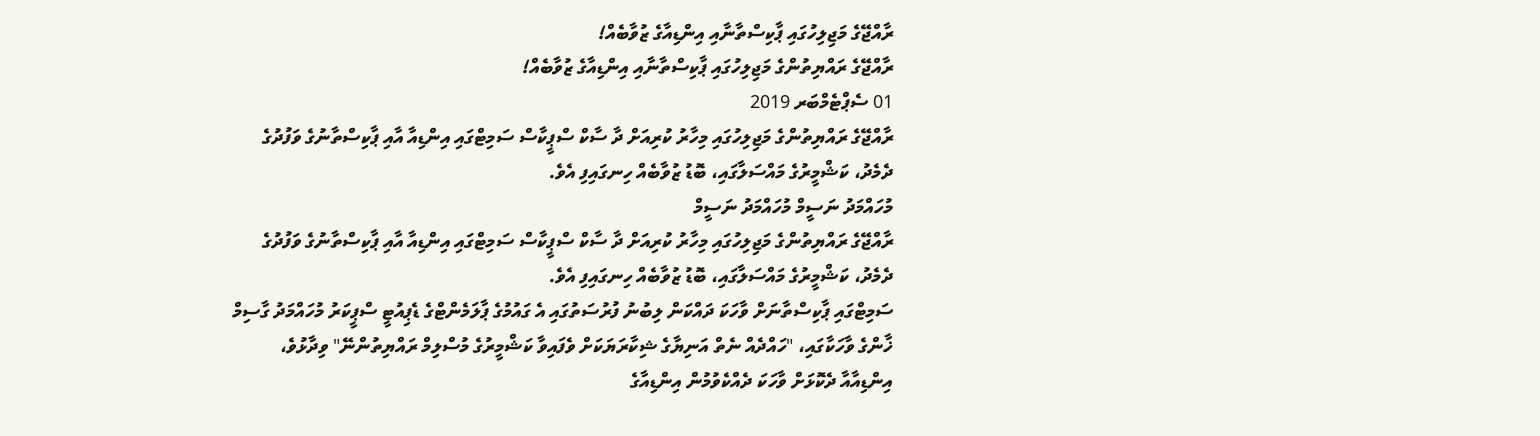ރާއްޖޭގެ މަޖިލިހުގައި ޕާކިސްތާނާއި އިންޑިއާގެ ޒުވާބެއް!
ރާއްޖޭގެ ރައްޔިތުންގެ މަޖިލިހުގައި ޕާކިސްތާނާއި އިންޑިއާގެ ޒުވާބެއް!
01 ސެޕްޓެމްބަރ 2019
ރާއްޖޭގެ ރައްޔިތުންގެ މަޖިލިހުގައި މިހާރު ކުރިއަށް ދާ ސާކް ސްޕީކާސް ސަމިޓްގައި އިންޑިއާ އާއި ޕާކިސްތާނުގެ ވަފުދުގެ ދެމެދު، ކަޝްމީރުގެ މައްސަލާގައި، ބޮޑު ޒުވާބެއް ހިނގައިފި އެވެ.
މުހައްމަދު ނަސީމް މުހައްމަދު ނަސީމް
ރާއްޖޭގެ ރައްޔިތުންގެ މަޖިލިހުގައި މިހާރު ކުރިއަށް ދާ ސާކް ސްޕީކާސް ސަމިޓްގައި އިންޑިއާ އާއި ޕާކިސްތާނުގެ ވަފުދުގެ ދެމެދު، ކަޝްމީރުގެ މައްސަލާގައި، ބޮޑު ޒުވާބެއް ހިނގައިފި އެވެ.
ސަމިޓްގައި ޕާކިސްތާނަށް ވާހަކަ ދައްކަން ލިބުނު ފުރުސަތުގައި އެ ގައުމުގެ ޕާލަމެންޓްގެ ޑެޕިއުޓީ ސްޕީކަރު މުހައްމަދު ގާސިމް ޚާންގެ ވާހަކާގައި، "ހައްދެއް ނެތް އަނިޔާގެ ޝިކާރަޔަކަށް ވެފައިވާ ކަޝްމީރުގެ މުސްލިމް ރައްޔިތުންނޭ" ވިދާޅުވެ، އިންޑިއާއާ ދެކޮޅަށް ވާހަކަ ދެއްކެވުމުން އިންޑިއާގެ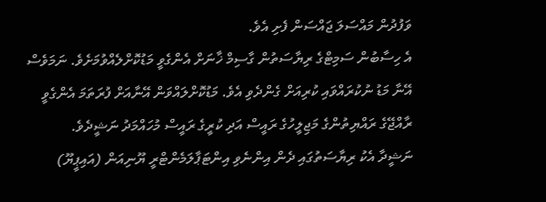ވަފުދުން މައްސަލަ ޖައްސަން ފެށި އެވެ.
އެ ހިސާބުން ސަމިޓްގެ ރިޔާސަތުން ގާސިމް ޚާނަށް އެންގެވީ މަޑުކޮށްލެއްވުމަށެވެ. ނަމަވެސް އޭނާ މަޑު ނުކުރައްވައި ކުރިއަށް ގެންދެވި އެވެ. މަޑުކޮށްލައްވަން އޭނާއަށް ފުރަތަމަ އެންގެވީ ރާއްޖޭގެ ރައްޔިތުންގެ މަޖިލީހުގެ ރައީސް އަދި ކުރީގެ ރައީސް މުހައްމަދު ނަޝީދެވެ.
ނަޝީދާ އެކު ރިޔާސަތުގައި ދެން އިންނެވި އިންޓަޕާލަމެންޓްރީ ޔޫނިއަން (އައިޕީޔޫ)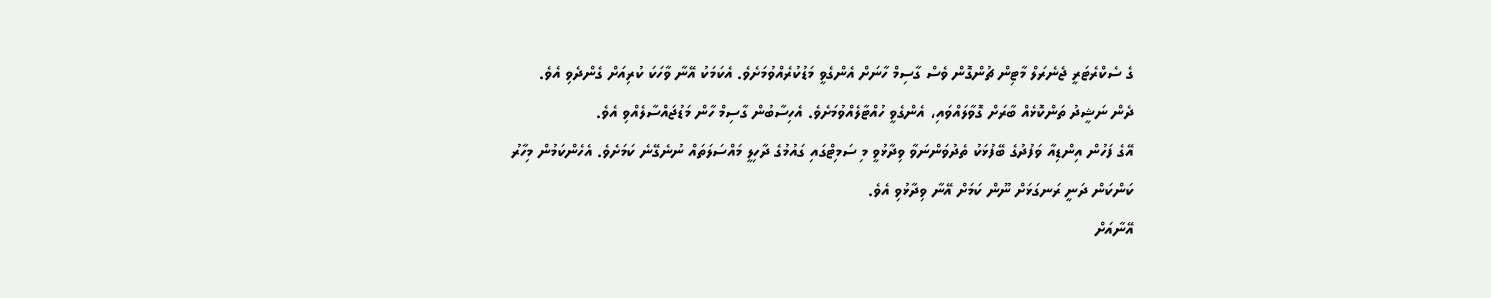ގެ ސެކްރެޓަރީ ޖެނެރަލް މާޓިން ޗުންގޮން ވެސް ގާސިމް ހާނަށް އެންގެވީ މަޑުކުރެއްވުމަށެވެ. އެކަމަކު އޭނާ ވާހަކަ ކުރިއަށް ގެންދެވި އެވެ.
ދެން ނަޝީދު ތަންކޮޅެއް ބާރަށް ގޮވާލައްވައި، އެންގެވީ ހުއްޓާލެއްވުމަށެވެ. އެހިސާބުން ގާސިމް ހާން މަޑުޖައްސާލެއްވި އެވެ.
އޭގެ ފަހުން އިންޑިއާ ވަފުދުގެ ބޭފުޅަކު ތެދުވަންނަވާ ވިދާޅުވީ މި ސަމިޓްގައި ގައުމުގެ ދާހިލީ މައްސަލަތައް ނުނެގޭނެ ކަމަށެވެ. އެހެންކަމުން މިހާރު ކަންކަން ދަނީ ރަނގަޅަށް ނޫން ކަމަށް އޭނާ ވިދާޅުވި އެވެ.
އޭނާއަށް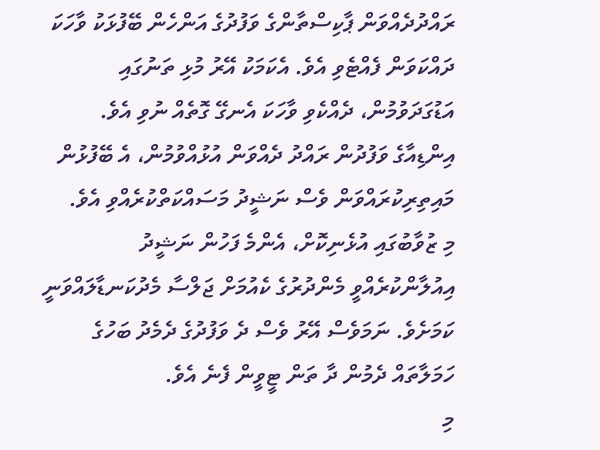ރައްދުދެއްވަން ޕާކިސްތާންގެ ވަފުދުގެ އަންހެން ބޭފުޅަކު ވާހަކަ ދައްކަވަން ފެއްޓެވި އެވެ. އެކަމަކު އޭރު މުޅި ތަނުގައި އަޑުގަދަވުމުން، ދެއްކެވި ވާހަކަ އެނގޭ ގޮތެއް ނުވި އެވެ.
އިންޑިއާގެ ވަފުދުން ރައްދު ދެއްވަން އުޅުއްވުމުން، އެ ބޭފުޅުން މައިތިރިކުރައްވަން ވެސް ނަޝީދު މަސައްކަތްކުރެއްވި އެވެ.
މި ޒުވާބުގައި އުޅެނިކޮށް، އެންމެ ފަހުން ނަޝީދު އިއުލާންކުރެއްވީ މެންދުރުގެ ކެއުމަށް ޖަލްސާ މެދުކަނޑާލައްވަނީ ކަމަށެވެ. ނަމަވެސް އޭރު ވެސް ދެ ވަފުދުގެ ދެމެދު ބަހުގެ ހަމަލާތައް ދެމުން ދާ ތަން ޓީވީން ފެނެ އެވެ.
މި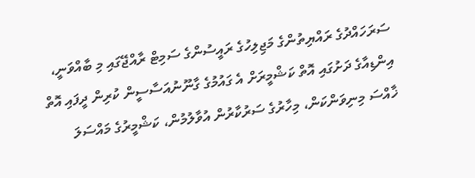ސަރަހައްދުގެ ރައްޔިތުންގެ މަޖިލިހުގެ ރައީސުންގެ ސަމިޓް ރާއްޖޭގައި މި ބާއްވަނީ، އިންޑިއާގެ ދަށުގައި އޮތް ކަޝްމީރަށް އެ ގައުމުގެ ގާނޫނުއަސާސީން ކުރިން ދީފައި އޮތް ޚާއްސަ މިނިވަންކަން، މިހާރުގެ ސަރުކާރުން އުވާލުމުން، ކަޝްމީރުގެ މައްސަލަ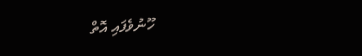ހޫނުވެފައި އޮތް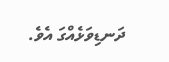ދަނޑިވަޅެއްގަ އެވެ.